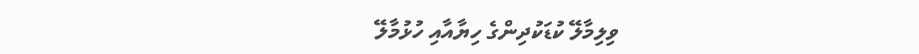ވިލިމާލޭ ކުޑަކުދިންގެ ހިޔާއާއި ހުޅުމާލޭ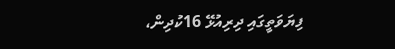ފިޔަވަތީގައި ދިރިއުޅޭ 16ކުދިން،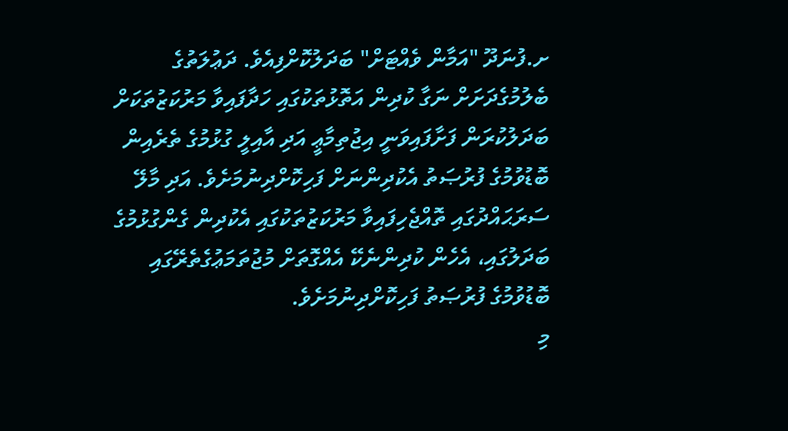ށ.ފުނަދޫ "އަމާން ވެއްޓަށް" ބަދަލުކޮށްފިއެވެ. ދަޢުލަތުގެ ބެލުމުގެދަށަށް ނަގާ ކުދިން އަތޮޅުތަކުގައި ހަދާފައިވާ މަރުކަޒުތަކަށް ބަދަލުކުރަން ފަށާފައިވަނީ އިޖުތިމާޢީ އަދި އާއިލީ ގުޅުމުގެ ތެރެއިން ބޮޑުވުމުގެ ފުރުޞަތު އެކުދިންނަށް ފަހިކޮށްދިނުމަށެވެ. އަދި މާލޭ ސަރަޙައްދުގައި ތޮއްޖެހިފައިވާ މަރުކަޒުތަކުގައި އެކުދިން ގެންގުޅުމުގެ ބަދަލުގައި، އެހެން ކުދިންނެކޭ އެއްގޮތަށް މުޖުތަމަޢުގެތެރޭގައި ބޮޑުވުމުގެ ފުރުޞަތު ފަހިކޮށްދިނުމަށެވެ.
މި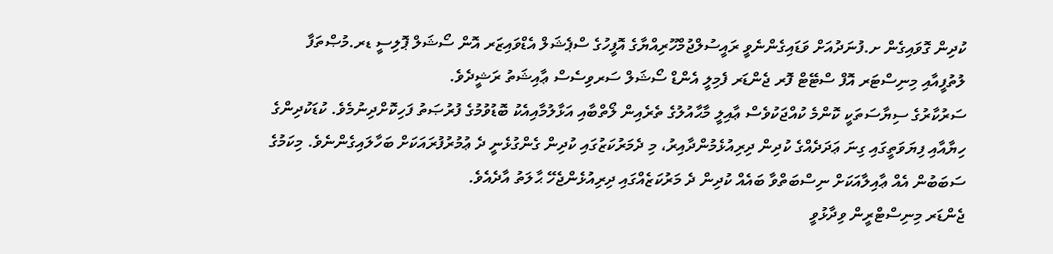ކުދިން ގޮވައިގެން ށ.ފުނަދުއަށް ވަޑައިގެންނެވީ ރައީސުލްޖުމްހޫރިއްޔާގެ އޮފީހުގެ ސްޕެޝަލް އެޑްވައިޒަރ އޮން ސޯޝަލް ޕޮލިސީ ޑރ.މުޞްތަފާ ލުތުފީއާއި މިނިސްޓަރ އޮފް ސްޓޭޓް ފޮރ ޖެންޑަރ ފެމިލީ އެންޑް ސޯޝަލް ސަރވިސެސް ޢާއިޝަތު ރަޝީދެވެ.
ސަރުކާރުގެ ސިޔާސަތަކީ ކޮންމެ ކުއްޖަކުވެސް ޢާއިލީ މާޙާއުލުގެ ތެރެއިން ލޯތްބާއި އަޅާލުމާއިއެކު ބޮޑުވުމުގެ ފުރުޞަތު ފަހިކޮށްދިނުމެވެ. ކުޑަކުދިންގެ ހިޔާއާއި ފިޔަވަތީގައި ގިނަ ޢަދަދެއްގެ ކުދިން ދިރިއުޅެމުންދާއިރު، މި ދެމަރުކަޒުގައި ކުދިން ގެންގުޅެނީ ދެ ޢުމުރުފުރައަކަށް ބަހާލައިގެންނެވެ. މިކަމުގެ ސަބަބުން އެއް ޢާއިލާއަކަށް ނިސްބަތްވާ ބައެއް ކުދިން ދެ މަރުކަޒެއްގައި ދިރިއުޅެންޖެހޭ ޙާލަތު އާދެއެވެ.
ޖެންޑަރ މިނިސްޓްރީން ވިދާޅުވީ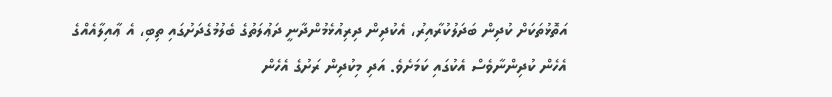އަތޮޅުތަކަށް ކުދިން ބަދަލުކުރާއިރު، އެކުދިން ދިރިއުޅެމުންދާނީ ދަޢުލަތުގެ ބެލުމުގެދަށުގައި ތިބި، އެ ޢާއިލާއެއްގެ އެހެން ކުދިންނާވެސް އެކުގައި ކަމަށެވެ. އަދި މިކުދިން ރަށުގެ އެހެން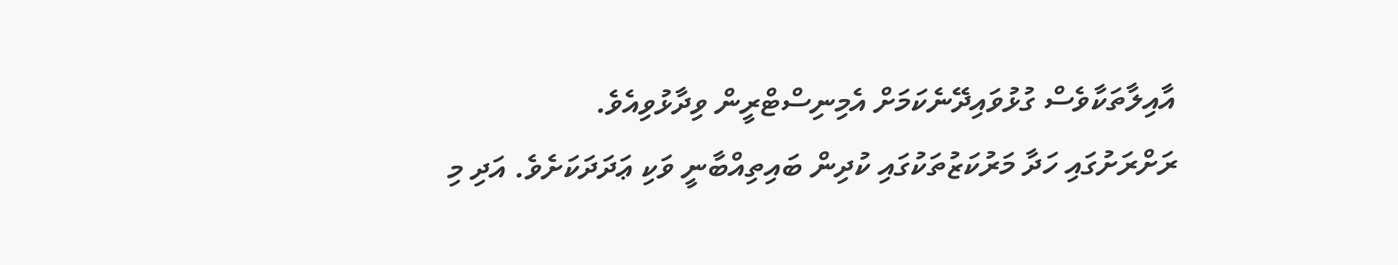އާއިލާތަކާވެސް ގުޅުވައިދޭނެކަމަށް އެމިނިސްޓްރީން ވިދާޅުވިއެވެ.
ރަށްރަށުގައި ހަދާ މަރުކަޒުތަކުގައި ކުދިން ބައިތިއްބާނީ ވަކި ޢަދަދަކަށެވެ. އަދި މި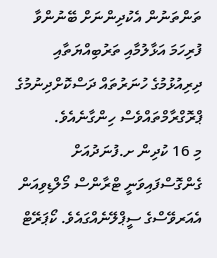ތަންތަނުން އެކުދިންނަށް ބޭނުންވާ ފުރިހަމަ އަޅާލުމާއި ތަރުބިއްޔަތާއި ދިރިއުޅުމުގެ ހުނަރުތައް ދަސްކޮށްދިނުމުގެ ޕްރޮގްރާމްތައްވެސް ހިންގާނެއެވެ.
މި 16 ކުދިން ށ.ފުނަދުއަށް ގެންގޮސްފައިވަނީ ޓްރާންސް މޯލްޑިވިއަން އެއަރވޭސްގެ ސީޕްލޭނެއްގައެވެ. ކޯޕަރޭޓް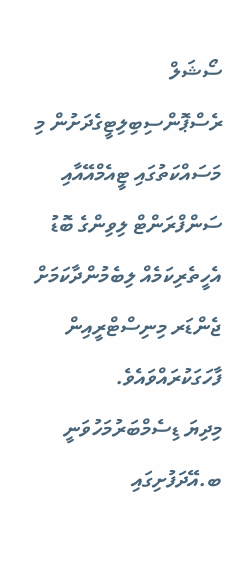ސޯޝަލް ރެސްޕޮންސިބިލިޓީގެދަށުން މި މަސައްކަތުގައި ޓީއެމްއޭއާއި ސަންފްރަންޓް ލިވިންގެ ބޮޑު އެހީތެރިކަމެއް ލިބެމުންދާކަމަށް ޖެންޑަރ މިނިސްޓްރީއިން ފާހަގަކުރައްވައެވެ.
މިދިޔަ ޑިސެމްބަރުމަހުވަނީ ބ.އޭދަފުށިގައި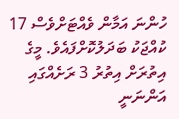ހުންނަ އަމާން ވެއްޓަށްވެސް 17 ކުއްޖަކު ބަދަލުކޮށްފައެވެ. މީގެ އިތުރަށް އިތުރު 3 ރަށެއްގައި އަންނަނީ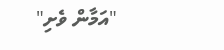"އަމާން ވެށި"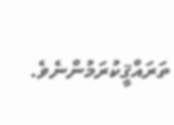ތަރައްޤީކުރަމުންނެވެ.